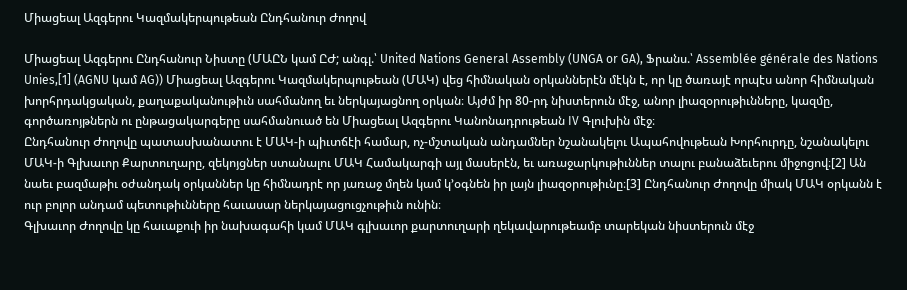Միացեալ Ազգերու Կազմակերպութեան Ընդհանուր Ժողով

Միացեալ Ազգերու Ընդհանուր Նիստը (ՄԱԸՆ կամ ԸԺ; անգլ.՝ United Nations General Assembly (UNGA or GA), Ֆրանս.՝ Assemblée générale des Nations Unies,[1] (AGNU կամ AG)) Միացեալ Ազգերու Կազմակերպութեան (ՄԱԿ) վեց հիմնական օրկաններէն մէկն է, որ կը ծառայէ որպէս անոր հիմնական խորհրդակցական, քաղաքականութիւն սահմանող եւ ներկայացնող օրկան։ Այժմ իր 80-րդ նիստերուն մէջ, անոր լիազօրութիւնները, կազմը, գործառոյթներն ու ընթացակարգերը սահմանուած են Միացեալ Ազգերու Կանոնադրութեան IV Գլուխին մէջ։
Ընդհանուր Ժողովը պատասխանատու է ՄԱԿ-ի պիւտճէի համար, ոչ-մշտական անդամներ նշանակելու Ապահովութեան Խորհուրդը, նշանակելու ՄԱԿ-ի Գլխաւոր Քարտուղարը, զեկոյցներ ստանալու ՄԱԿ Համակարգի այլ մասերէն, եւ առաջարկութիւններ տալու բանաձեւերու միջոցով։[2] Ան նաեւ բազմաթիւ օժանդակ օրկաններ կը հիմնադրէ որ յառաջ մղեն կամ կ՚օգնեն իր լայն լիազօրութիւնը։[3] Ընդհանուր Ժողովը միակ ՄԱԿ օրկանն է ուր բոլոր անդամ պետութիւնները հաւասար ներկայացուցչութիւն ունին։
Գլխաւոր Ժողովը կը հաւաքուի իր նախագահի կամ ՄԱԿ գլխաւոր քարտուղարի ղեկավարութեամբ տարեկան նիստերուն մէջ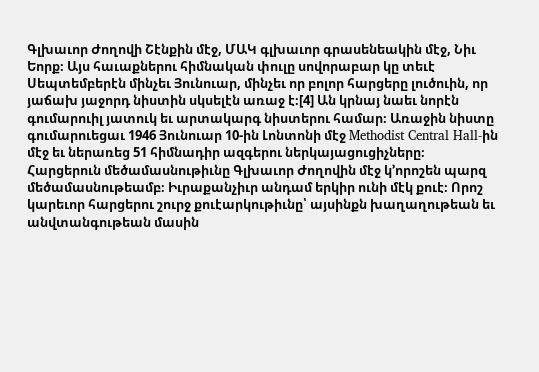Գլխաւոր Ժողովի Շէնքին մէջ, ՄԱԿ գլխաւոր գրասենեակին մէջ, Նիւ Եորք։ Այս հաւաքներու հիմնական փուլը սովորաբար կը տեւէ Սեպտեմբերէն մինչեւ Յունուար, մինչեւ որ բոլոր հարցերը լուծուին, որ յաճախ յաջորդ նիստին սկսելէն առաջ է։[4] Ան կրնայ նաեւ նորէն գումարուիլ յատուկ եւ արտակարգ նիստերու համար։ Առաջին նիստը գումարուեցաւ 1946 Յունուար 10-ին Լոնտոնի մէջ Methodist Central Hall-ին մէջ եւ ներառեց 51 հիմնադիր ազգերու ներկայացուցիչները։
Հարցերուն մեծամասնութիւնը Գլխաւոր Ժողովին մէջ կ՚որոշեն պարզ մեծամասնութեամբ։ Իւրաքանչիւր անդամ երկիր ունի մէկ քուէ։ Որոշ կարեւոր հարցերու շուրջ քուէարկութիւնը՝ այսինքն խաղաղութեան եւ անվտանգութեան մասին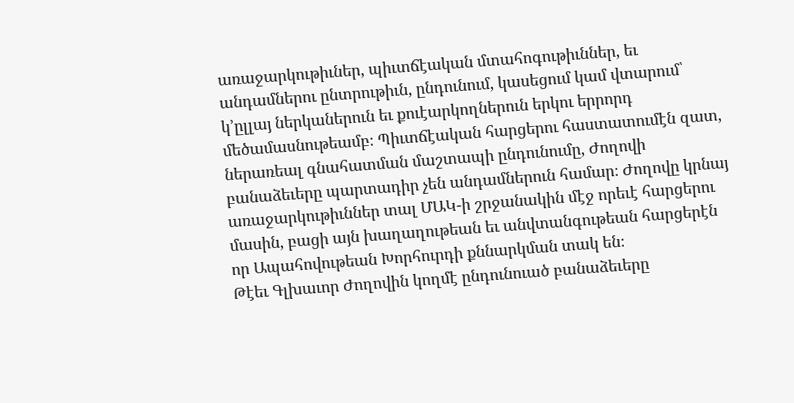առաջարկութիւներ, պիւտճէական մտահոգութիւններ, եւ անդամներու ընտրութիւն, ընդունում, կասեցում կամ վտարում՝ կ՚ըլլայ ներկաներուն եւ քուէարկողներուն երկու երրորդ մեծամասնութեամբ։ Պիւտճէական հարցերու հաստատումէն զատ, ներառեալ գնահատման մաշտապի ընդունումը, Ժողովի բանաձեւերը պարտադիր չեն անդամներուն համար։ Ժողովը կրնայ առաջարկութիւններ տալ ՄԱԿ-ի շրջանակին մէջ որեւէ հարցերու մասին, բացի այն խաղաղութեան եւ անվտանգութեան հարցերէն որ Ապահովութեան Խորհուրդի քննարկման տակ են։
Թէեւ Գլխաւոր Ժողովին կողմէ ընդունուած բանաձեւերը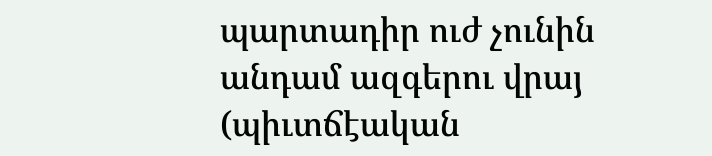պարտադիր ուժ չունին անդամ ազգերու վրայ (պիւտճէական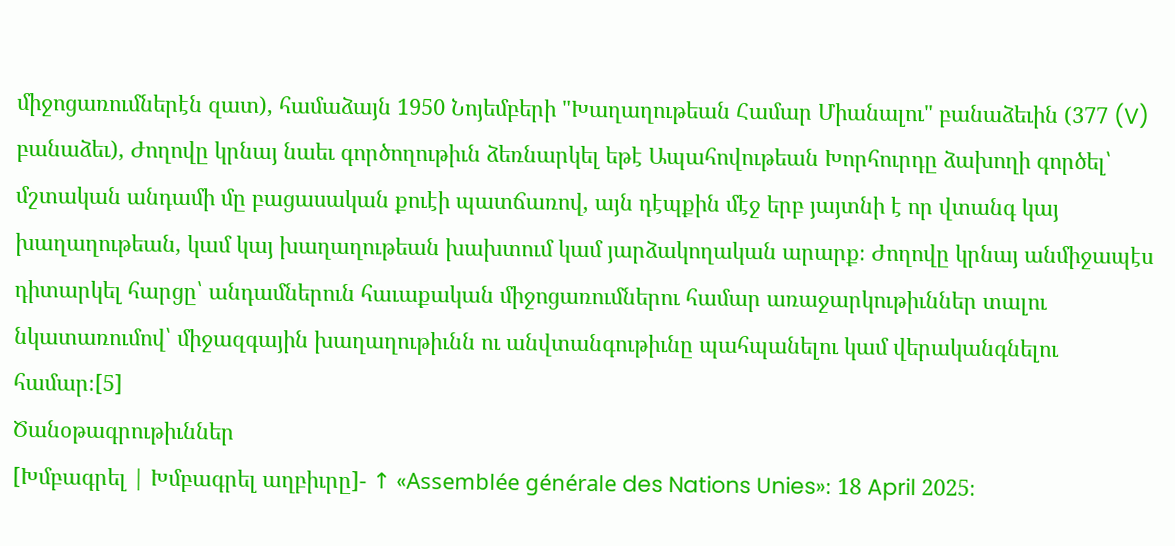միջոցառումներէն զատ), համաձայն 1950 Նոյեմբերի "Խաղաղութեան Համար Միանալու" բանաձեւին (377 (V) բանաձեւ), Ժողովը կրնայ նաեւ գործողութիւն ձեռնարկել եթէ Ապահովութեան Խորհուրդը ձախողի գործել՝ մշտական անդամի մը բացասական քուէի պատճառով, այն դէպքին մէջ երբ յայտնի է որ վտանգ կայ խաղաղութեան, կամ կայ խաղաղութեան խախտում կամ յարձակողական արարք։ Ժողովը կրնայ անմիջապէս դիտարկել հարցը՝ անդամներուն հաւաքական միջոցառումներու համար առաջարկութիւններ տալու նկատառումով՝ միջազգային խաղաղութիւնն ու անվտանգութիւնը պահպանելու կամ վերականգնելու համար։[5]
Ծանօթագրութիւններ
[Խմբագրել | Խմբագրել աղբիւրը]- ↑ «Assemblée générale des Nations Unies»։ 18 April 2025։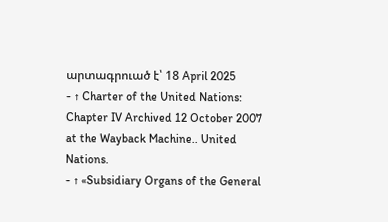արտագրուած է՝ 18 April 2025
- ↑ Charter of the United Nations: Chapter IV Archived 12 October 2007 at the Wayback Machine.. United Nations.
- ↑ «Subsidiary Organs of the General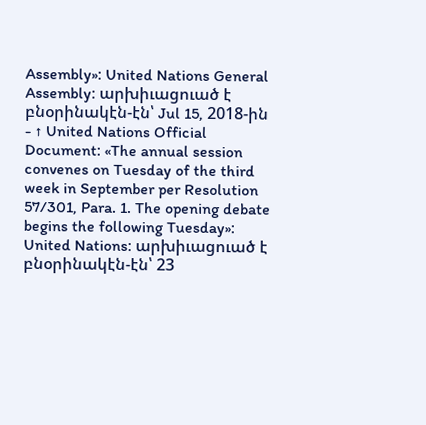Assembly»։ United Nations General Assembly։ արխիւացուած է բնօրինակէն-էն՝ Jul 15, 2018-ին
- ↑ United Nations Official Document։ «The annual session convenes on Tuesday of the third week in September per Resolution 57/301, Para. 1. The opening debate begins the following Tuesday»։ United Nations։ արխիւացուած է բնօրինակէն-էն՝ 23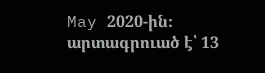May 2020-ին։ արտագրուած է՝ 13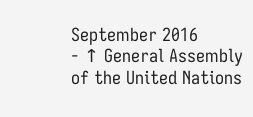September 2016
- ↑ General Assembly of the United Nations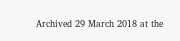Archived 29 March 2018 at the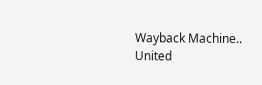Wayback Machine.. United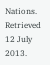Nations. Retrieved 12 July 2013.